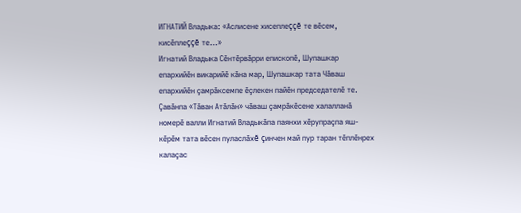ИГНАТИЙ Владыка: «Аслисене хисеплеççĕ те вĕсем, кисĕплеççĕ те…»
Игнатий Владыка Сĕнтĕрвăрри епископĕ, Шупашкар епархийĕн викарийĕ кăна мар, Шупашкар тата Чăваш епархийĕн çамрăксемпе ĕçлекен пайĕн председателĕ те. Çавăнпа «Тăван Атăлăн» чăваш çамрăкĕсене халалланă номерĕ валли Игнатий Владыкăпа паянхи хĕрупраçпа яш-кĕрĕм тата вĕсен пуласлăхĕ çинчен май пур таран тĕплĕнрех калаçас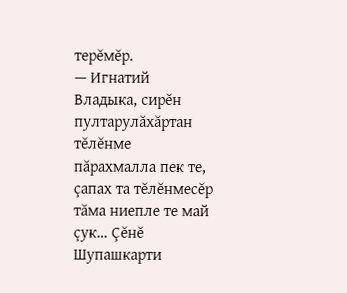терĕмĕр.
— Игнатий Владыка, сирĕн пултарулăхăртан тĕлĕнме пăрахмалла пек те, çапах та тĕлĕнмесĕр тăма ниепле те май çук… Çĕнĕ Шупашкарти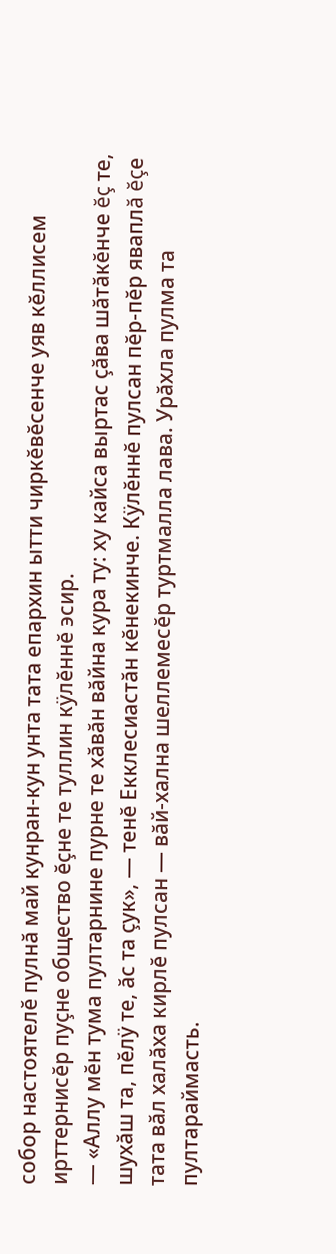собор настоятелĕ пулнă май кунран-кун унта тата епархин ытти чиркĕвĕсенче уяв кĕллисем ирттернисĕр пуçне общество ĕçне те туллин кÿлĕннĕ эсир.
— «Аллу мĕн тума пултарнине пурне те хăвăн вăйна кура ту: ху кайса выртас çăва шăтăкĕнче ĕç те, шухăш та, пĕлÿ те, ăс та çук», — тенĕ Екклесиастăн кĕнекинче. Кÿлĕннĕ пулсан пĕр-пĕр яваплă ĕçе тата вăл халăха кирлĕ пулсан — вăй-хална шеллемесĕр туртмалла лава. Урăхла пулма та пултараймасть.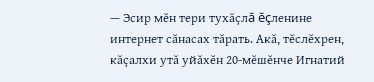— Эсир мĕн тери тухăçлă ĕçленине интернет сăнасах тăрать. Акă, тĕслĕхрен, кăçалхи утă уйăхĕн 20-мĕшĕнче Игнатий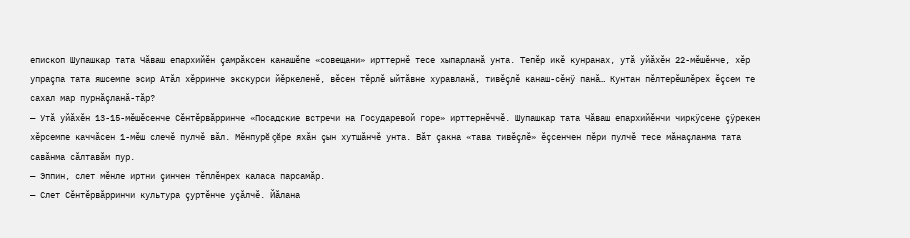епископ Шупашкар тата Чăваш епархийĕн çамрăксен канашĕпе «совещани» ирттернĕ тесе хыпарланă унта. Тепĕр икĕ кунранах, утă уйăхĕн 22-мĕшĕнче, хĕр упраçпа тата яшсемпе эсир Атăл хĕрринче экскурси йĕркеленĕ, вĕсен тĕрлĕ ыйтăвне хуравланă, тивĕçлĕ канаш-сĕнÿ панă… Кунтан пĕлтерĕшлĕрех ĕçсем те сахал мар пурнăçланă-тăр?
— Утă уйăхĕн 13-15-мĕшĕсенче Сĕнтĕрвăрринче «Посадские встречи на Государевой горе» ирттернĕччĕ. Шупашкар тата Чăваш епархийĕнчи чиркÿсене çÿрекен хĕрсемпе каччăсен 1-мĕш слечĕ пулчĕ вăл. Мĕнпурĕ çĕре яхăн çын хутшăнчĕ унта. Вăт çакна «тава тивĕçлĕ» ĕçсенчен пĕри пулчĕ тесе мăнаçланма тата савăнма сăлтавăм пур.
— Эппин, слет мĕнле иртни çинчен тĕплĕнрех каласа парсамăр.
— Слет Сĕнтĕрвăрринчи культура çуртĕнче уçăлчĕ. Йăлана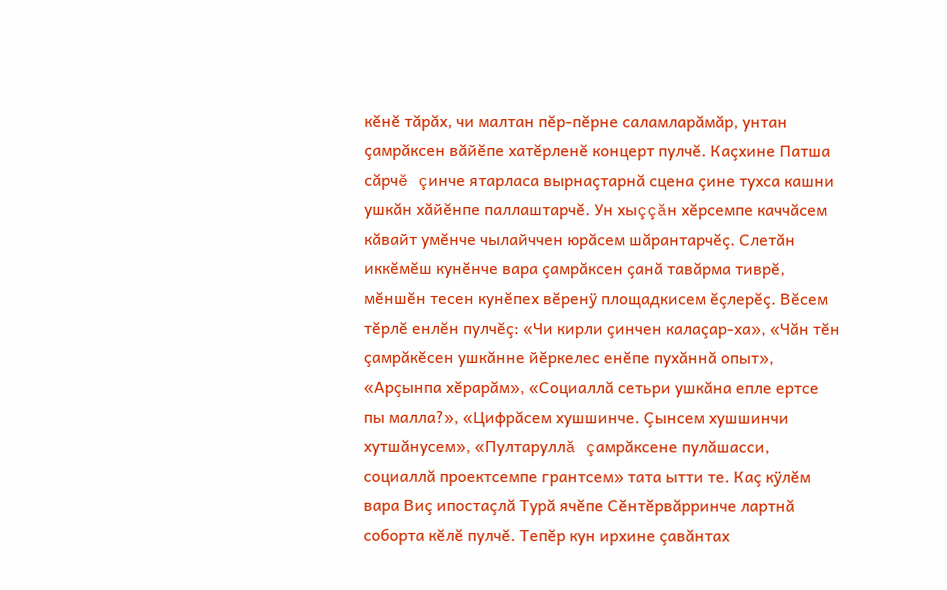кĕнĕ тăрăх, чи малтан пĕр-пĕрне саламларăмăр, унтан çамрăксен вăйĕпе хатĕрленĕ концерт пулчĕ. Каçхине Патша сăрчĕ çинче ятарласа вырнаçтарнă сцена çине тухса кашни ушкăн хăйĕнпе паллаштарчĕ. Ун хыççăн хĕрсемпе каччăсем кăвайт умĕнче чылайччен юрăсем шăрантарчĕç. Слетăн иккĕмĕш кунĕнче вара çамрăксен çанă тавăрма тиврĕ, мĕншĕн тесен кунĕпех вĕренÿ площадкисем ĕçлерĕç. Вĕсем тĕрлĕ енлĕн пулчĕç: «Чи кирли çинчен калаçар-ха», «Чăн тĕн çамрăкĕсен ушкăнне йĕркелес енĕпе пухăннă опыт», «Арçынпа хĕрарăм», «Социаллă сетьри ушкăна епле ертсе пы малла?», «Цифрăсем хушшинче. Çынсем хушшинчи хутшăнусем», «Пултаруллă çамрăксене пулăшасси, социаллă проектсемпе грантсем» тата ытти те. Каç кÿлĕм вара Виç ипостаçлă Турă ячĕпе Сĕнтĕрвăрринче лартнă соборта кĕлĕ пулчĕ. Тепĕр кун ирхине çавăнтах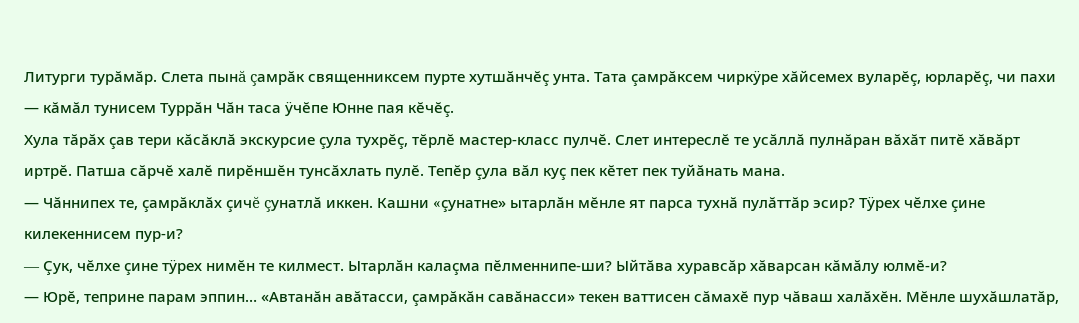Литурги турăмăр. Слета пынă çамрăк священниксем пурте хутшăнчĕç унта. Тата çамрăксем чиркÿре хăйсемех вуларĕç, юрларĕç, чи пахи — кăмăл тунисем Туррăн Чăн таса ÿчĕпе Юнне пая кĕчĕç.
Хула тăрăх çав тери кăсăклă экскурсие çула тухрĕç, тĕрлĕ мастер-класс пулчĕ. Слет интереслĕ те усăллă пулнăран вăхăт питĕ хăвăрт иртрĕ. Патша сăрчĕ халĕ пирĕншĕн тунсăхлать пулĕ. Тепĕр çула вăл куç пек кĕтет пек туйăнать мана.
— Чăннипех те, çамрăклăх çичĕ çунатлă иккен. Кашни «çунатне» ытарлăн мĕнле ят парса тухнă пулăттăр эсир? Тÿрех чĕлхе çине килекеннисем пур-и?
— Çук, чĕлхе çине тÿрех нимĕн те килмест. Ытарлăн калаçма пĕлменнипе-ши? Ыйтăва хуравсăр хăварсан кăмăлу юлмĕ-и?
— Юрĕ, теприне парам эппин… «Автанăн авăтасси, çамрăкăн савăнасси» текен ваттисен сăмахĕ пур чăваш халăхĕн. Мĕнле шухăшлатăр,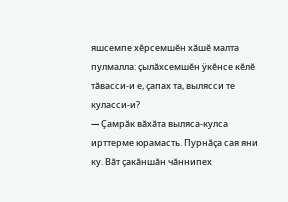яшсемпе хĕрсемшĕн хăшĕ малта пулмалла: çылăхсемшĕн ÿкĕнсе кĕлĕ тăвасси-и е, çапах та, вылясси те куласси-и?
— Çамрăк вăхăта выляса-кулса ирттерме юрамасть. Пурнăçа сая яни ку. Вăт çакăншăн чăннипех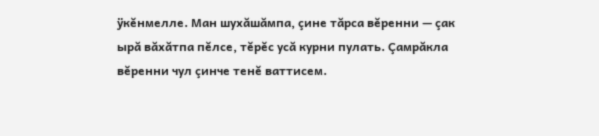ÿкĕнмелле. Ман шухăшăмпа, çине тăрса вĕренни — çак ырă вăхăтпа пĕлсе, тĕрĕс усă курни пулать. Çамрăкла вĕренни чул çинче тенĕ ваттисем.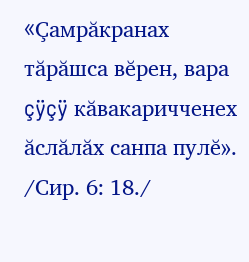«Çамрăкранах тăрăшса вĕрен, вара çÿçÿ кăвакаричченех ăслăлăх санпа пулĕ». /Сир. 6: 18./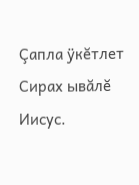Çапла ÿкĕтлет Сирах ывăлĕ Иисус.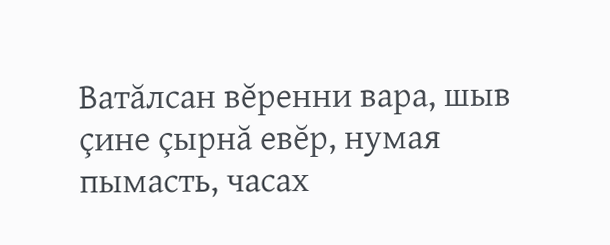Ватăлсан вĕренни вара, шыв çине çырнă евĕр, нумая пымасть, часах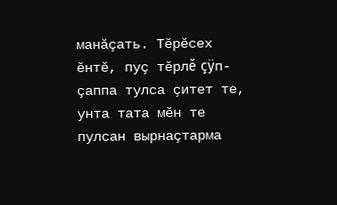манăçать. Тĕрĕсех ĕнтĕ, пуç тĕрлĕ çÿп-çаппа тулса çитет те, унта тата мĕн те пулсан вырнаçтарма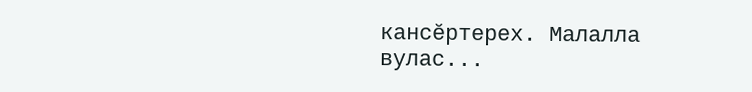кансĕртерех. Малалла вулас...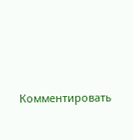Комментировать